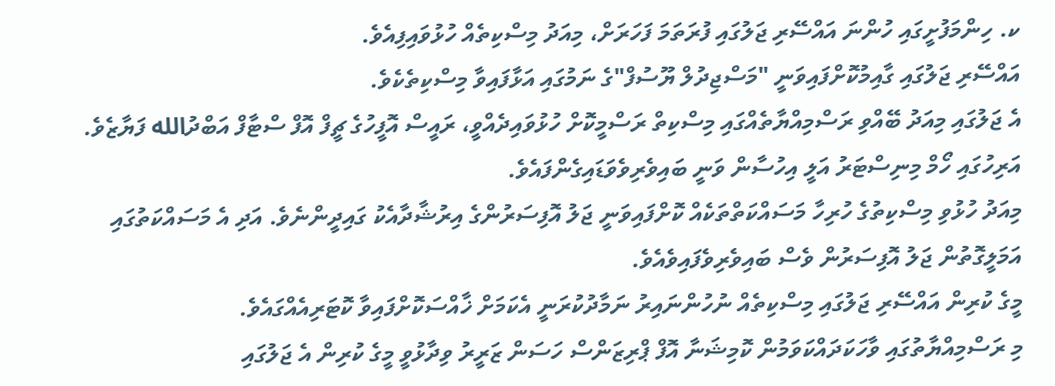ކ. ހިންމަފުށީގައި ހުންނަ އައްސޭރި ޖަލުގައި ފުރަތަމަ ފަހަރަށް، މިއަދު މިސްކިތެއް ހުޅުވައިފިއެވެ.
އައްސޭރި ޖަލުގައި ގާއިމުކޮށްފައިވަނީ "މަސްޖިދުލް ޔޫސުފް"ގެ ނަމުގައި އަޅާފައިވާ މިސްކިތެކެވެ.
އެ ޖަލުގައި މިއަދު ބޭއްވި ރަސްމިއްޔާތެއްގައި މިސްކިތް ރަސްމީކޮށް ހުޅުވައިދެއްވީ، ރައީސް އޮފީހުގެ ޗީފް އޮފް ސްޓާފް އަބްދުالله ފަޔާޒެވެ. އަރިހުގައި ހޯމް މިނިސްޓަރު އަލީ އިހުސާން ވަނީ ބައިވެރިވެވަޑައިގެންފައެވެ.
މިއަދު ހުޅުވި މިސްކިތުގެ ހުރިހާ މަސައްކަތްތަކެއް ކޮށްފައިވަނީ ޖަލު އޮފިސަރުންގެ އިރުޝާދާއެކު ގައިދީންނެވެ. އަދި އެ މަސައްކަތުގައި އަމަލީގޮތުން ޖަލު އޮފިސަރުން ވެސް ބައިވެރިވެފައިވެއެވެ.
މީގެ ކުރިން އައްސޭރި ޖަލުގައި މިސްކިތެއް ނުހުންނައިރު ނަމާދުކުރަނީ އެކަމަށް ޚާއްސަކޮށްފައިވާ ކޮޓަރިއެއްގައެވެ.
މި ރަސްމިއްޔާތުގައި ވާހަކަދައްކަވަމުން ކޮމިޝަނާ އޮފް ޕްރިޒަންސް ހަސަން ޒަރީރު ވިދާޅުވީ މީގެ ކުރިން އެ ޖަލުގައި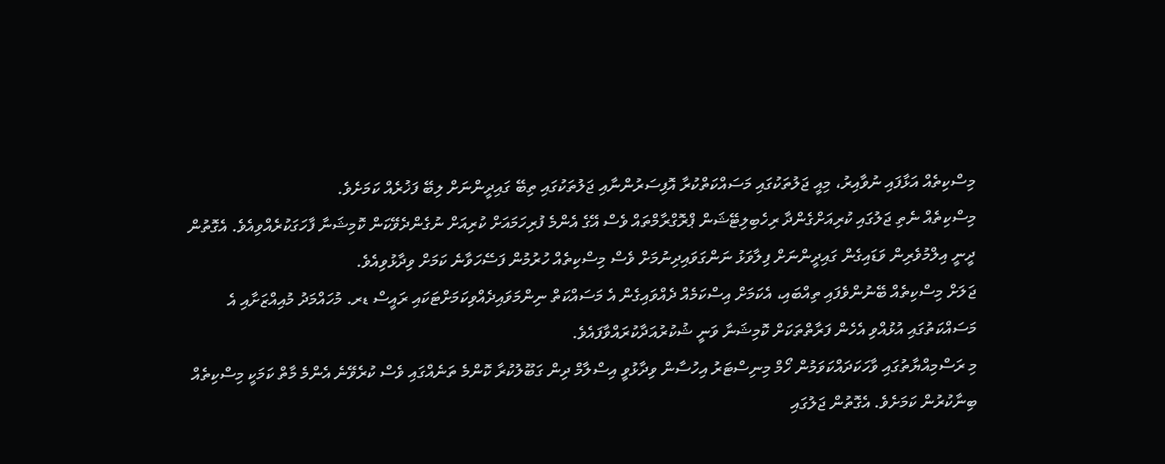މިސްކިތެއް އަޅާފައި ނުވާއިރު، މިއީ ޖަލުތަކުގައި މަސައްކަތްކުރާ އޮފިސަރުންނާއި ޖަލުތަކުގައި ތިބޭ ގައިދީންނަށް ލިބޭ ފަޚުރެއް ކަމަށެވެ.
މިސްކިތެއް ނެތި ޖަލުގައި ކުރިއަށްގެންދާ ރިހެބިލިޓޭޝަން ޕްރޮގްރާމްތައް ވެސް އޭގެ އެންމެ ފުރިހަމައަށް ކުރިއަށް ނުގެންދެވޭކަން ކޮމިޝަނާ ފާހަގަކުރެއްވިއެވެ. އެގޮތުން ދީނީ އިލްމުވެރިން ވަޑައިގެން ގައިދީންނަށް ފިލާވަޅު ނަންގަވައިދިނުމަށް ވެސް މިސްކިތެއް ހުރުމުން ފަސޭހަވާނެ ކަމަށް ވިދާޅުވިއެވެ.
ޖަލަށް މިސްކިތެއް ބޭނުންވެފައި ތިއްބައި، އެކަމަށް އިސްކަމެއް ދެއްވައިގެން އެ މަސައްކަތް ނިންމަވައިދެއްވިކަމަށްޓަކައި ރައީސް ޑރ. މުހައްމަދު މުއިއްޒަށާއި އެ މަސައްކަތުގައި އުޅުއްވި އެހެން ފަރާތްތަކަށް ކޮމިޝަނާ ވަނީ ޝުކުރުއަދާކުރައްވާފައެވެ.
މި ރަސްމިއްޔާތުގައި ވާހަކަދައްކަވަމުން ހޯމް މިނިސްޓަރު އިހުސާން ވިދާޅުވީ އިސްލާމް ދިން ގަބޫލުކުރާ ކޮންމެ ތަނެއްގައި ވެސް ކުރެވޭނެ އެންމެ މާތް ކަމަކީ މިސްކިތެއް ބިނާކުރުން ކަމަށެވެ. އެގޮތުން ޖަލުގައި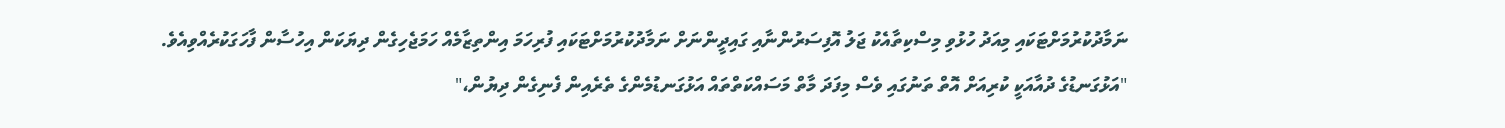ނަމާދުކުރުމަށްޓަކައި މިއަދު ހުޅުވި މިސްކިތާއެކު ޖަލު އޮފިސަރުންނާއި ގައިދީންނަށް ނަމާދުކުރުމަށްޓަކައި ފުރިހަމަ އިންތިޒާމެއް ހަމަޖެހިގެން ދިޔަކަން އިހުސާން ފާހަގަކުރެއްވިއެވެ.
"އަޅުގަނޑުގެ ދުއާއަކީ ކުރިއަށް އޮތް ތަނުގައި ވެސް މިފަދަ މާތް މަސައްކަތްތައް އަޅުގަނޑުމެންގެ ތެރެއިން ފެނިގެން ދިޔުން،"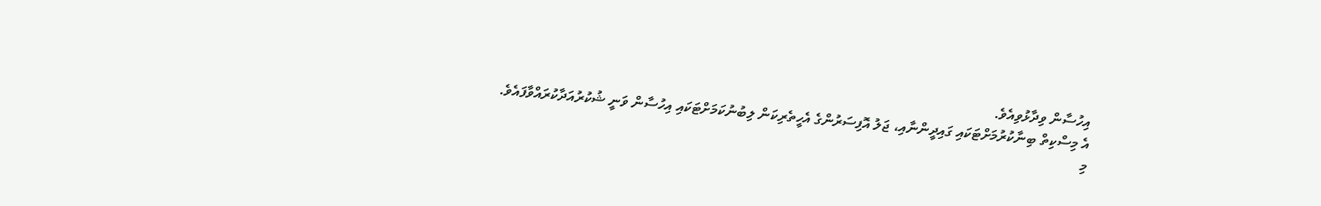އިހުސާން ވިދާޅުވިއެވެ.
އެ މިސްކިތް ބިނާކުރުމަށްޓަކައި ގައިދީންނާއި، ޖަލު އޮފިސަރުންގެ އެހީތެރިކަން ލިބުނުކަމަށްޓަކައި އިހުސާން ވަނީ ޝުކުރުއަދާކުރައްވާފައެވެ.
މި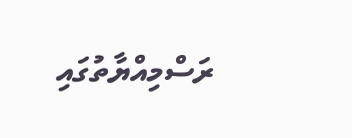ރަސްމިއްޔާތުގައި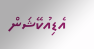އެޑިއުކޭޝަން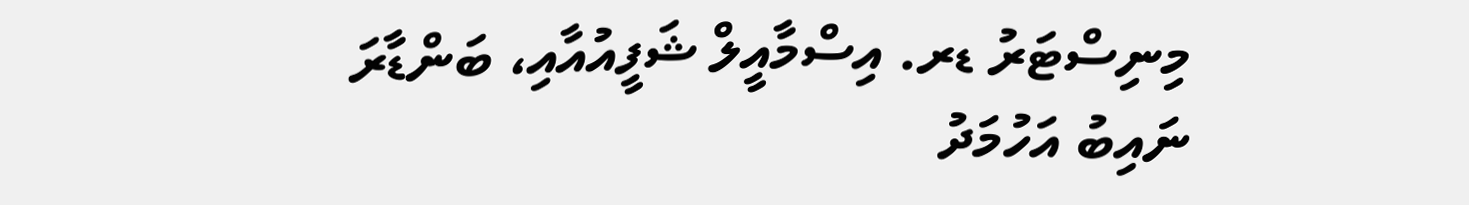މިނިސްޓަރު ޑރ. އިސްމާއީލް ޝަފީއުއާއި، ބަންޑާރަ ނައިބު އަހުމަދު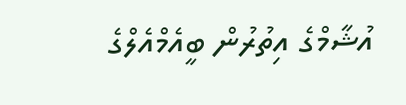އުޝާމްގެ އިތުރުން ބީއެމްއެލްގެ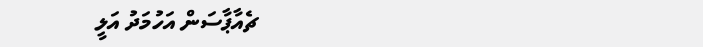ޗެއާޕާސަން އަހުމަދު އަލީ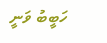ހަބީބު ވަނީ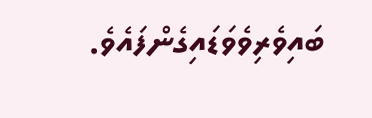ބައިވެރިވެވަޑައިގެންފައެވެ.